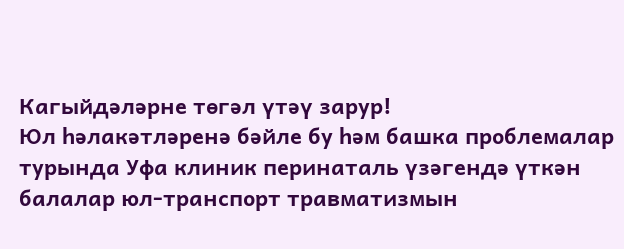Кагыйдәләрне төгәл үтәү зарур!
Юл һәлакәтләренә бәйле бу һәм башка проблемалар турында Уфа клиник перинаталь үзәгендә үткән балалар юл-транспорт травматизмын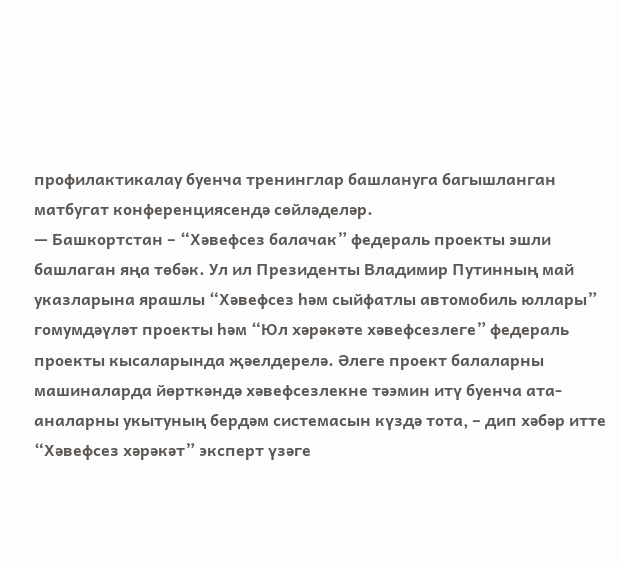профилактикалау буенча тренинглар башлануга багышланган матбугат конференциясендә сөйләделәр.
— Башкортстан – “Хәвефсез балачак” федераль проекты эшли башлаган яңа төбәк. Ул ил Президенты Владимир Путинның май указларына ярашлы “Хәвефсез һәм сыйфатлы автомобиль юллары” гомумдәүләт проекты һәм “Юл хәрәкәте хәвефсезлеге” федераль проекты кысаларында җәелдерелә. Әлеге проект балаларны машиналарда йөрткәндә хәвефсезлекне тәэмин итү буенча ата-аналарны укытуның бердәм системасын күздә тота, – дип хәбәр итте “Хәвефсез хәрәкәт” эксперт үзәге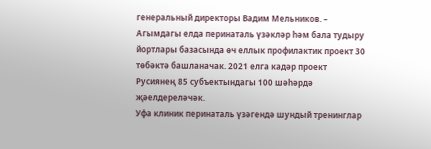генеральный директоры Вадим Мельников. – Агымдагы елда перинаталь үзәкләр һәм бала тудыру йортлары базасында өч еллык профилактик проект 30 төбәктә башланачак. 2021 елга кадәр проект Русиянең 85 субъектындагы 100 шәһәрдә җәелдереләчәк.
Уфа клиник перинаталь үзәгендә шундый тренинглар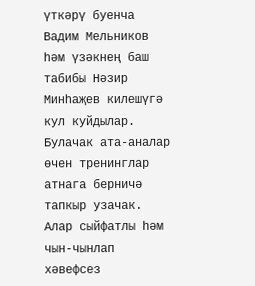үткәрү буенча Вадим Мельников һәм үзәкнең баш табибы Нәзир Минһаҗев килешүгә кул куйдылар.
Булачак ата-аналар өчен тренинглар атнага берничә тапкыр узачак. Алар сыйфатлы һәм чын-чынлап хәвефсез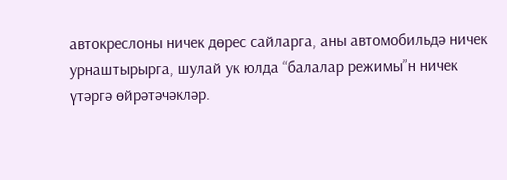автокреслоны ничек дөрес сайларга, аны автомобильдә ничек урнаштырырга, шулай ук юлда “балалар режимы”н ничек үтәргә өйрәтәчәкләр.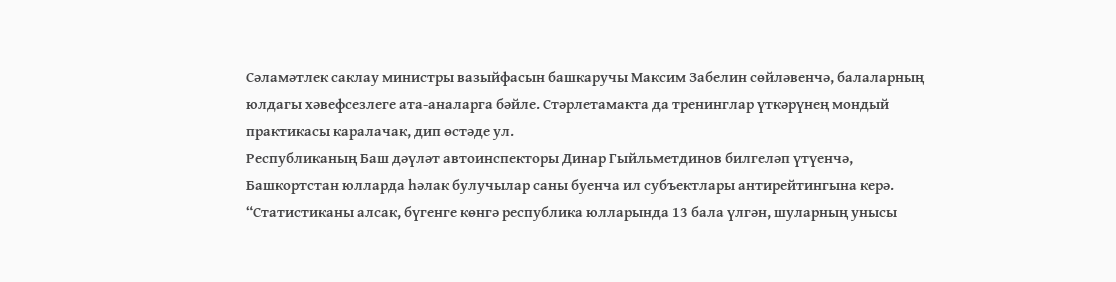Сәламәтлек саклау министры вазыйфасын башкаручы Максим Забелин сөйләвенчә, балаларның юлдагы хәвефсезлеге ата-аналарга бәйле. Стәрлетамакта да тренинглар үткәрүнең мондый практикасы каралачак, дип өстәде ул.
Республиканың Баш дәүләт автоинспекторы Динар Гыйльметдинов билгеләп үтүенчә, Башкортстан юлларда һәлак булучылар саны буенча ил субъектлары антирейтингына керә.
“Статистиканы алсак, бүгенге көнгә республика юлларында 13 бала үлгән, шуларның унысы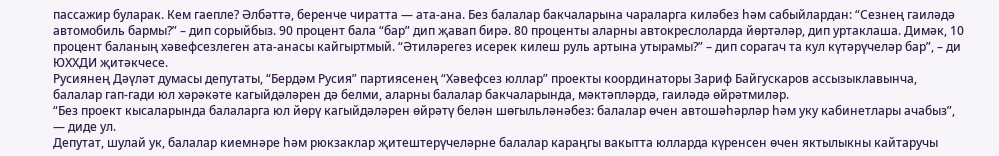пассажир буларак. Кем гаепле? Әлбәттә, беренче чиратта — ата-ана. Без балалар бакчаларына чараларга киләбез һәм сабыйлардан: “Сезнең гаиләдә автомобиль бармы?” – дип сорыйбыз. 90 процент бала “бар” дип җавап бирә. 80 проценты аларны автокреслоларда йөртәләр, дип уртаклаша. Димәк, 10 процент баланың хәвефсезлеген ата-анасы кайгыртмый. “Әтиләрегез исерек килеш руль артына утырамы?” – дип сорагач та кул күтәрүчеләр бар”, – ди ЮХХДИ җитәкчесе.
Русиянең Дәүләт думасы депутаты, “Бердәм Русия” партиясенең “Хәвефсез юллар” проекты координаторы Зариф Байгускаров ассызыклавынча, балалар гап-гади юл хәрәкәте кагыйдәләрен дә белми, аларны балалар бакчаларында, мәктәпләрдә, гаиләдә өйрәтмиләр.
“Без проект кысаларында балаларга юл йөрү кагыйдәләрен өйрәтү белән шөгыльләнәбез: балалар өчен автошәһәрләр һәм уку кабинетлары ачабыз”, — диде ул.
Депутат, шулай ук, балалар киемнәре һәм рюкзаклар җитештерүчеләрне балалар караңгы вакытта юлларда күренсен өчен яктылыкны кайтаручы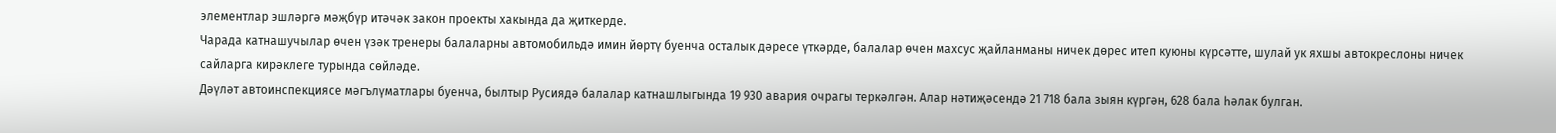элементлар эшләргә мәҗбүр итәчәк закон проекты хакында да җиткерде.
Чарада катнашучылар өчен үзәк тренеры балаларны автомобильдә имин йөртү буенча осталык дәресе үткәрде, балалар өчен махсус җайланманы ничек дөрес итеп куюны күрсәтте, шулай ук яхшы автокреслоны ничек сайларга кирәклеге турында сөйләде.
Дәүләт автоинспекциясе мәгълүматлары буенча, былтыр Русиядә балалар катнашлыгында 19 930 авария очрагы теркәлгән. Алар нәтиҗәсендә 21 718 бала зыян күргән, 628 бала һәлак булган.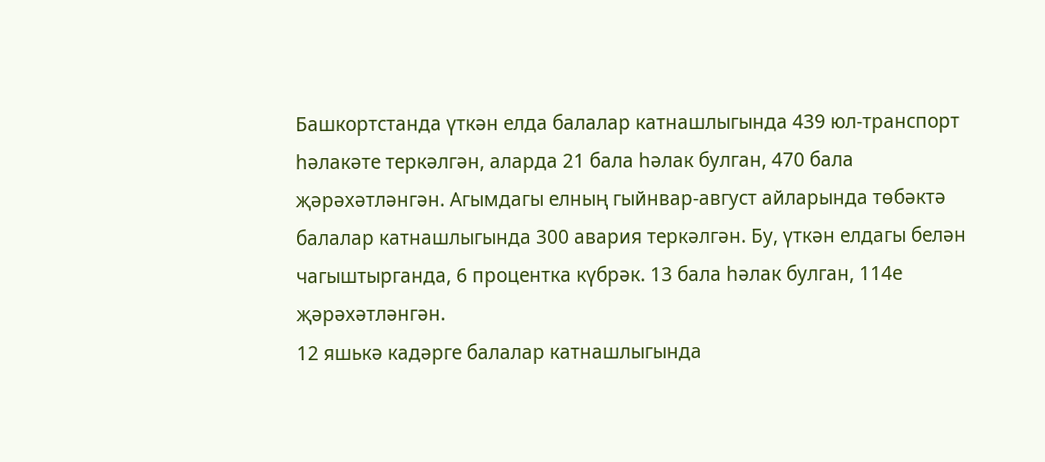Башкортстанда үткән елда балалар катнашлыгында 439 юл-транспорт һәлакәте теркәлгән, аларда 21 бала һәлак булган, 470 бала җәрәхәтләнгән. Агымдагы елның гыйнвар-август айларында төбәктә балалар катнашлыгында 300 авария теркәлгән. Бу, үткән елдагы белән чагыштырганда, 6 процентка күбрәк. 13 бала һәлак булган, 114е җәрәхәтләнгән.
12 яшькә кадәрге балалар катнашлыгында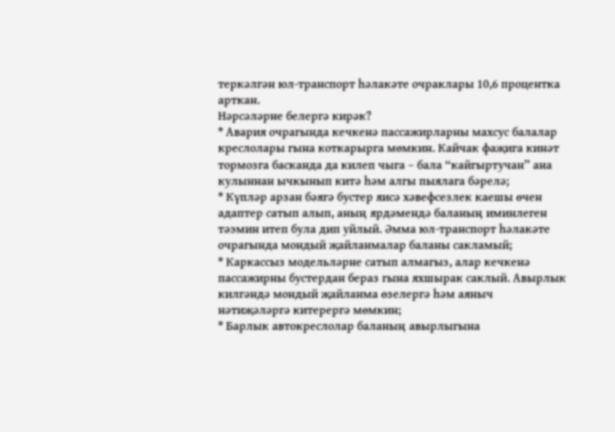теркәлгән юл-транспорт һәлакәте очраклары 10,6 процентка арткан.
Нәрсәләрне белергә кирәк?
* Авария очрагында кечкенә пассажирларны махсус балалар креслолары гына коткарырга мөмкин. Кайчак фаҗига кинәт тормозга басканда да килеп чыга – бала “кайгыртучан” ана кулыннан ычкынып китә һәм алгы пыялага бәрелә;
* Күпләр арзан бәягә бустер яисә хәвефсезлек каешы өчен адаптер сатып алып, аның ярдәмендә баланың иминлеген тәэмин итеп була дип уйлый. Әмма юл-транспорт һәлакәте очрагында мондый җайланмалар баланы сакламый;
* Каркассыз модельләрне сатып алмагыз, алар кечкенә пассажирны бустердан бераз гына яхшырак саклый. Авырлык килгәндә мондый җайланма өзелергә һәм аяныч нәтиҗәләргә китерергә мөмкин;
* Барлык автокреслолар баланың авырлыгына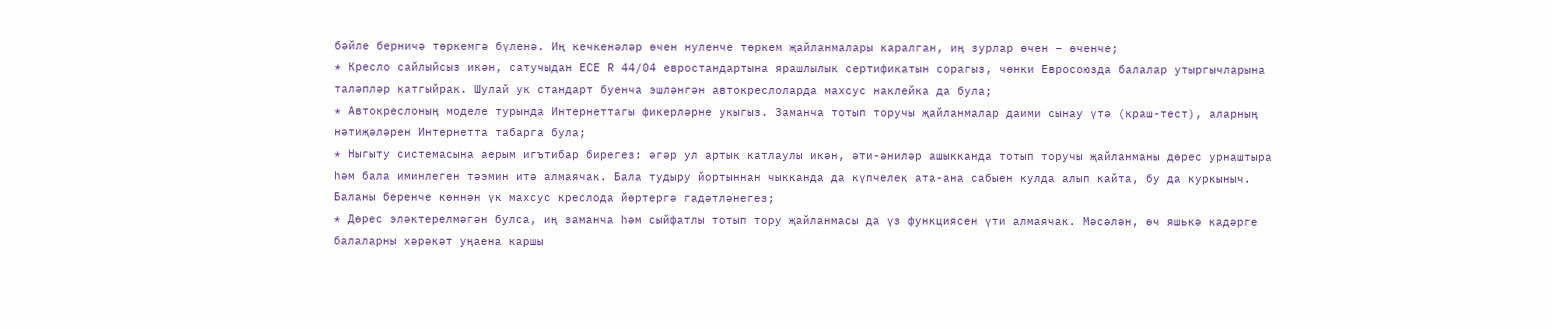бәйле берничә төркемгә бүленә. Иң кечкенәләр өчен нуленче төркем җайланмалары каралган, иң зурлар өчен – өченче;
* Кресло сайлыйсыз икән, сатучыдан ЕСЕ R 44/04 евростандартына ярашлылык сертификатын сорагыз, чөнки Евросоюзда балалар утыргычларына таләпләр катгыйрак. Шулай ук стандарт буенча эшләнгән автокреслоларда махсус наклейка да була;
* Автокреслоның моделе турында Интернеттагы фикерләрне укыгыз. Заманча тотып торучы җайланмалар даими сынау үтә (краш-тест), аларның нәтиҗәләрен Интернетта табарга була;
* Ныгыту системасына аерым игътибар бирегез: әгәр ул артык катлаулы икән, әти-әниләр ашыкканда тотып торучы җайланманы дөрес урнаштыра һәм бала иминлеген тәэмин итә алмаячак. Бала тудыру йортыннан чыкканда да күпчелек ата-ана сабыен кулда алып кайта, бу да куркыныч. Баланы беренче көннән үк махсус креслода йөртергә гадәтләнегез;
* Дөрес эләктерелмәгән булса, иң заманча һәм сыйфатлы тотып тору җайланмасы да үз функциясен үти алмаячак. Мәсәлән, өч яшькә кадәрге балаларны хәрәкәт уңаена каршы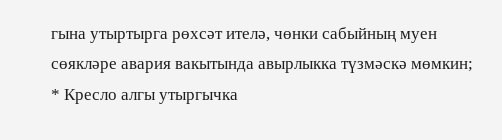гына утыртырга рөхсәт ителә, чөнки сабыйның муен сөякләре авария вакытында авырлыкка түзмәскә мөмкин;
* Кресло алгы утыргычка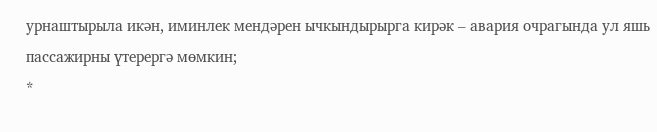урнаштырыла икән, иминлек мендәрен ычкындырырга кирәк – авария очрагында ул яшь пассажирны үтерергә мөмкин;
*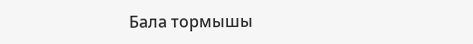Бала тормышы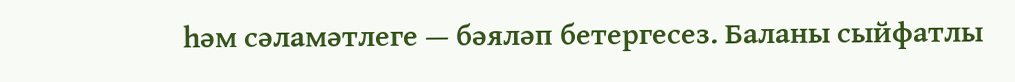һәм сәламәтлеге — бәяләп бетергесез. Баланы сыйфатлы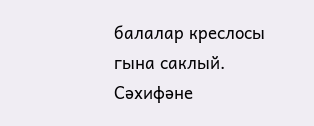балалар креслосы гына саклый.
Сәхифәне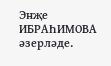Энҗе ИБРАҺИМОВА әзерләде.